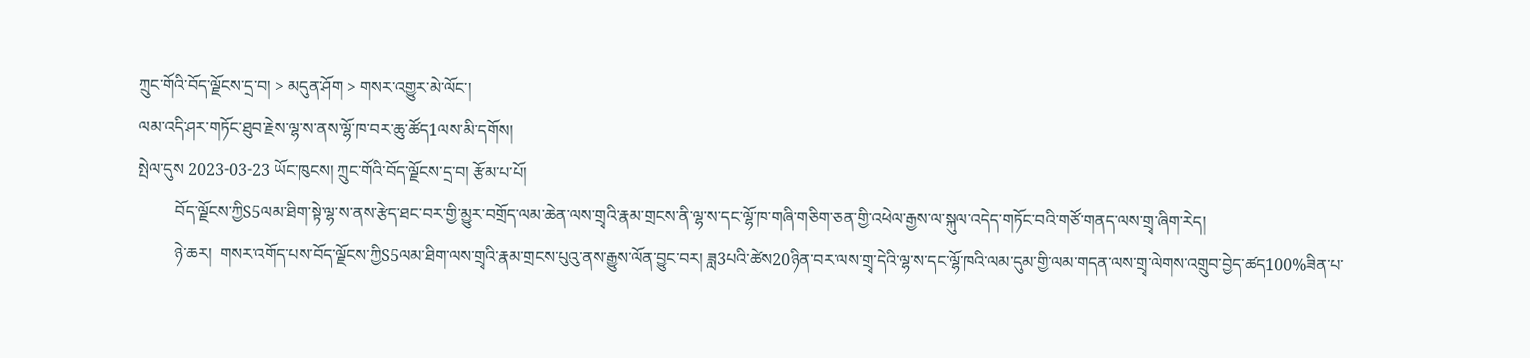ཀྲུང་གོའི་བོད་ལྗོངས་དྲ་བ། > མདུན་ཤོག > གསར་འགྱུར་མེ་ལོང་།
ལམ་འདི་ཤར་གཏོང་ཐུབ་རྗེས་ལྷ་ས་ནས་ལྷོ་ཁ་བར་ཆུ་ཚོད1ལས་མི་དགོས།
སྤེལ་དུས 2023-03-23 ཡོང་ཁུངས། ཀྲུང་གོའི་བོད་ལྗོངས་དྲ་བ། རྩོམ་པ་པོ།
         བོད་ལྗོངས་ཀྱིS5ལམ་ཐིག་སྟེ་ལྷ་ས་ནས་རྩེད་ཐང་བར་གྱི་མྱུར་བགྲོད་ལམ་ཆེན་ལས་གྲྭའི་རྣམ་གྲངས་ནི་ལྷ་ས་དང་ལྷོ་ཁ་གཞི་གཅིག་ཅན་གྱི་འཕེལ་རྒྱས་ལ་སྐུལ་འདེད་གཏོང་བའི་གཙོ་གནད་ལས་གྲྭ་ཞིག་རེད།
         ཉེ་ཆར།  གསར་འགོད་པས་བོད་ལྗོངས་ཀྱིS5ལམ་ཐིག་ལས་གྲྭའི་རྣམ་གྲངས་པུའུ་ནས་རྒྱུས་ལོན་བྱུང་བར། ཟླ3པའི་ཚེས20ཉིན་བར་ལས་གྲྭ་དེའི་ལྷ་ས་དང་ལྷོ་ཁའི་ལམ་དུམ་གྱི་ལམ་གདན་ལས་གྲྭ་ལེགས་འགྲུབ་བྱེད་ཚད100%ཟིན་པ་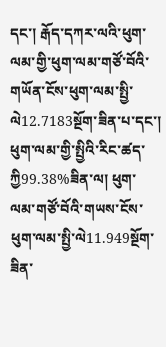དང་། རྒོད་དཀར་ལའི་ཕུག་ལམ་གྱི་ཕུག་ལམ་གཙོ་བོའི་གཡོན་ངོས་ཕུག་ལམ་སྤྱི་ལེ12.7183སྔོག་ཟིན་པ་དང་། ཕུག་ལམ་གྱི་སྤྱིའི་རིང་ཚད་ཀྱི99.38%ཟིན་ལ། ཕུག་ལམ་གཙོ་བོའི་གཡས་ངོས་ཕུག་ལམ་སྤྱི་ལེ11.949སྔོག་ཟིན་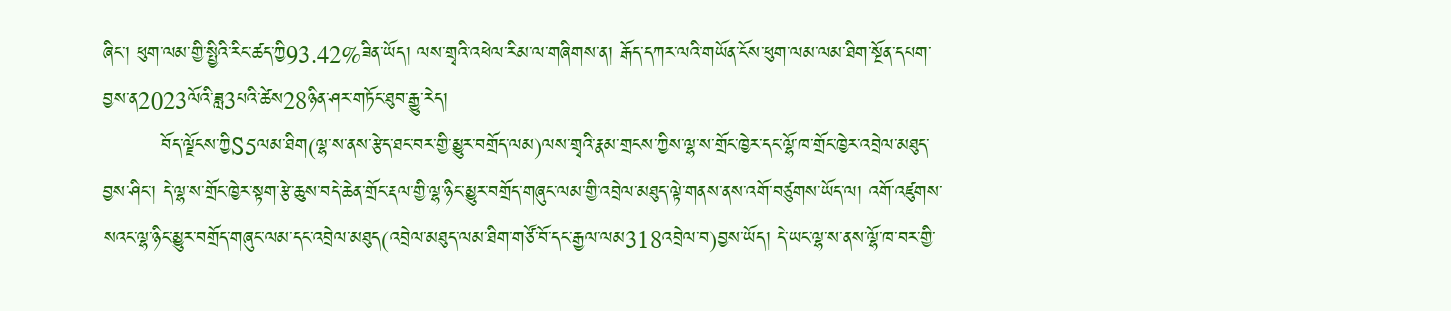ཞིང་། ཕུག་ལམ་གྱི་སྤྱིའི་རིང་ཚད་ཀྱི93.42%ཟིན་ཡོད། ལས་གྲྭའི་འཕེལ་རིམ་ལ་གཞིགས་ན། རྒོད་དཀར་ལའི་གཡོན་ངོས་ཕུག་ལམ་ལམ་ཐིག་སྔོན་དཔག་བྱས་ན2023ལོའི་ཟླ3པའི་ཚེས28ཉིན་ཤར་གཏོང་ཐུབ་རྒྱུ་རེད།
         བོད་ལྗོངས་ཀྱིS5ལམ་ཐིག(ལྷ་ས་ནས་རྩེད་ཐང་བར་གྱི་མྱུར་བགྲོད་ལམ)ལས་གྲྭའི་རྣམ་གྲངས་ཀྱིས་ལྷ་ས་གྲོང་ཁྱེར་དང་ལྷོ་ཁ་གྲོང་ཁྱེར་འབྲེལ་མཐུད་བྱས་ཤིང་། དེ་ལྷ་ས་གྲོང་ཁྱེར་སྟག་རྩེ་ཆུས་བདེ་ཆེན་གྲོང་རྡལ་གྱི་ལྷ་ཉིང་མྱུར་བགྲོད་གཞུང་ལམ་གྱི་འབྲེལ་མཐུད་ལྟེ་གནས་ནས་འགོ་བཙུགས་ཡོད་ལ། འགོ་འཛུགས་སའང་ལྷ་ཉིང་མྱུར་བགྲོད་གཞུང་ལམ་དང་འབྲེལ་མཐུད(འབྲེལ་མཐུད་ལམ་ཐིག་གཙོ་བོ་དང་རྒྱལ་ལམ318འབྲེལ་བ)བྱས་ཡོད། དེ་ཡང་ལྷ་ས་ནས་ལྷོ་ཁ་བར་གྱི་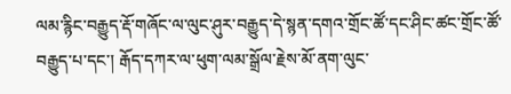ལམ་རྙིང་བརྒྱུད་རྡོ་གཞོང་ལ་ལུང་ཤུར་བརྒྱུད་དེ་སྙན་དགའ་གྲོང་ཚོ་དང་ཤིང་ཚང་གྲོང་ཚོ་བརྒྱུད་པ་དང་། རྒོད་དཀར་ལ་ཕུག་ལམ་སྒྲོལ་རྗེས་མོ་ནག་ལུང་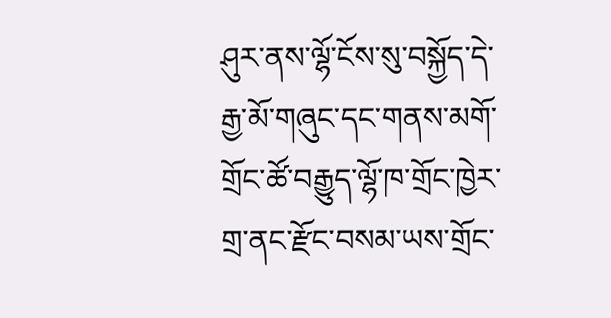ཤུར་ནས་ལྷོ་ངོས་སུ་བསྐྱོད་དེ་རྒྱ་མོ་གཞུང་དང་གནས་མགོ་གྲོང་ཚོ་བརྒྱུད་ལྷོ་ཁ་གྲོང་ཁྱེར་གྲ་ནང་རྫོང་བསམ་ཡས་གྲོང་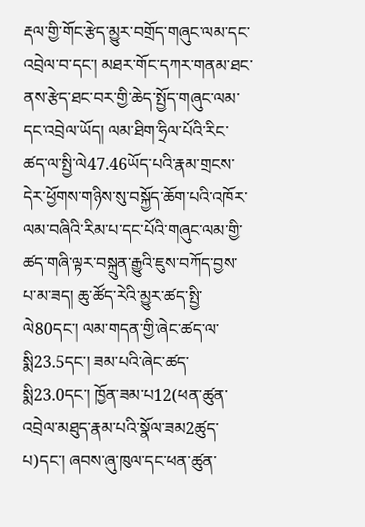རྡལ་གྱི་གོང་རྩེད་མྱུར་བགྲོད་གཞུང་ལམ་དང་འབྲེལ་བ་དང་། མཐར་གོང་དཀར་གནམ་ཐང་ནས་རྩེད་ཐང་བར་གྱི་ཆེད་སྤྱོད་གཞུང་ལམ་དང་འབྲེལ་ཡོད། ལམ་ཐིག་ཧྲིལ་པོའི་རིང་ཚད་ལ་སྤྱི་ལེ47.46ཡོད་པའི་རྣམ་གྲངས་དེར་ཕྱོགས་གཉིས་སུ་བསྐྱོད་ཆོག་པའི་འཁོར་ལམ་བཞིའི་རིམ་པ་དང་པོའི་གཞུང་ལམ་གྱི་ཚད་གཞི་ལྟར་བསྐྲུན་རྒྱུའི་ཇུས་བཀོད་བྱས་པ་མ་ཟད། ཆུ་ཚོད་རེའི་མྱུར་ཚད་སྤྱི་ལེ80དང་། ལམ་གདན་གྱི་ཞེང་ཚད་ལ་སྨི23.5དང་། ཟམ་པའི་ཞེང་ཚད་སྨི23.0དང་། ཁྱོན་ཟམ་པ12(ཕན་ཚུན་འབྲེལ་མཐུད་རྣམ་པའི་སྣོལ་ཟམ2ཚུད་པ)དང་། ཞབས་ཞུ་ཁུལ་དང་ཕན་ཚུན་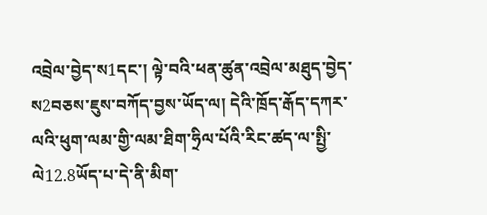འབྲེལ་བྱེད་ས1དང་། ལྟེ་བའི་ཕན་ཚུན་འབྲེལ་མཐུད་བྱེད་ས2བཅས་ཇུས་བཀོད་བྱས་ཡོད་ལ། དེའི་ཁྲོད་རྒོད་དཀར་ལའི་ཕུག་ལམ་གྱི་ལམ་ཐིག་ཧྲིལ་པོའི་རིང་ཚད་ལ་སྤྱི་ལེ12.8ཡོད་པ་དེ་ནི་མིག་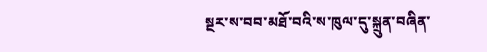སྔར་ས་བབ་མཐོ་བའི་ས་ཁུལ་དུ་སྐྲུན་བཞིན་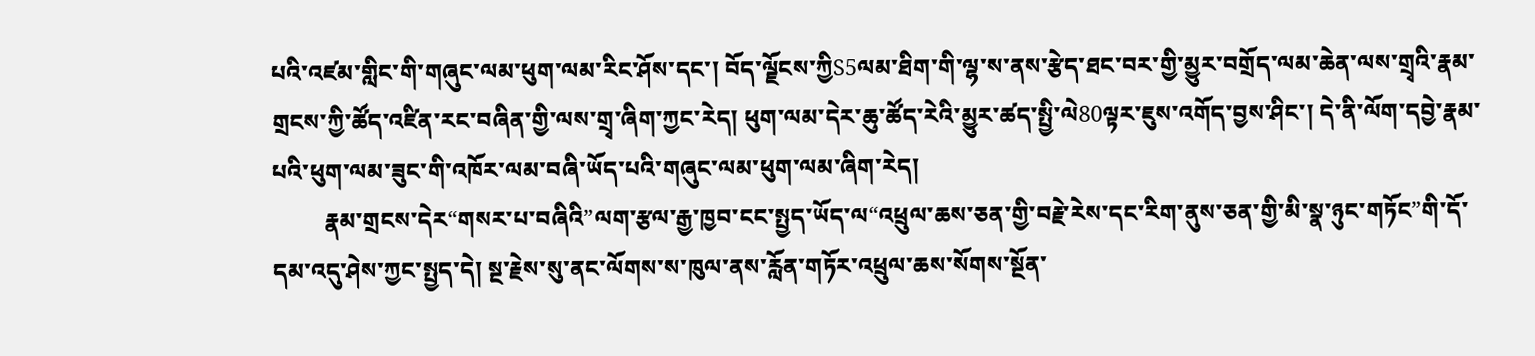པའི་འཛམ་གླིང་གི་གཞུང་ལམ་ཕུག་ལམ་རིང་ཤོས་དང་། བོད་ལྗོངས་ཀྱིS5ལམ་ཐིག་གི་ལྷ་ས་ནས་རྩེད་ཐང་བར་གྱི་མྱུར་བགྲོད་ལམ་ཆེན་ལས་གྲྭའི་རྣམ་གྲངས་ཀྱི་ཚོད་འཛིན་རང་བཞིན་གྱི་ལས་གྲྭ་ཞིག་ཀྱང་རེད། ཕུག་ལམ་དེར་ཆུ་ཚོད་རེའི་མྱུར་ཚད་སྤྱི་ལེ80ལྟར་ཇུས་འགོད་བྱས་ཤིང་། དེ་ནི་ལོག་དབྱེ་རྣམ་པའི་ཕུག་ལམ་ཟུང་གི་འཁོར་ལམ་བཞི་ཡོད་པའི་གཞུང་ལམ་ཕུག་ལམ་ཞིག་རེད།
         རྣམ་གྲངས་དེར“གསར་པ་བཞིའི”ལག་རྩལ་རྒྱ་ཁྱབ་ངང་སྤྱད་ཡོད་ལ“འཕྲུལ་ཆས་ཅན་གྱི་བརྗེ་རེས་དང་རིག་ནུས་ཅན་གྱི་མི་སྣ་ཉུང་གཏོང”གི་དོ་དམ་འདུ་ཤེས་ཀྱང་སྤྱད་དེ། སྔ་རྗེས་སུ་ནང་ལོགས་ས་ཁུལ་ནས་རློན་གཏོར་འཕྲུལ་ཆས་སོགས་སྔོན་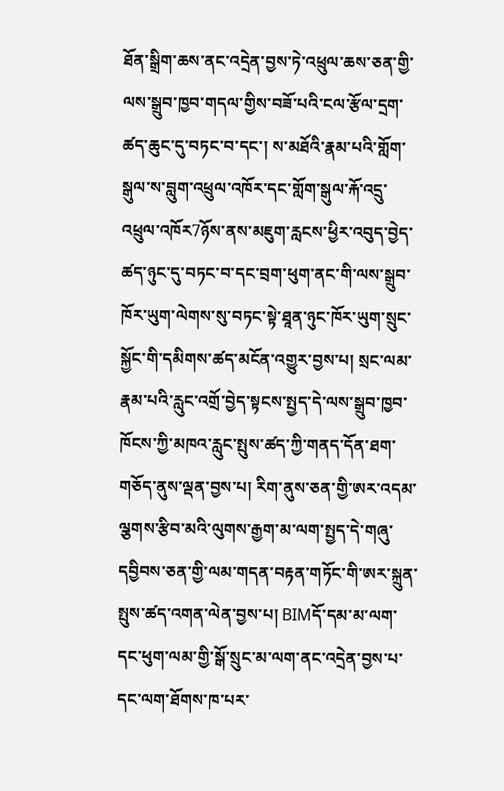ཐོན་སྒྲིག་ཆས་ནང་འདྲེན་བྱས་ཏེ་འཕྲུལ་ཆས་ཅན་གྱི་ལས་སྒྲུབ་ཁྱབ་གདལ་གྱིས་བཟོ་པའི་ངལ་རྩོལ་དྲག་ཚད་ཆུང་དུ་བཏང་བ་དང་། ས་མཐོའི་རྣམ་པའི་གློག་སྒུལ་ས་བླུག་འཕྲུལ་འཁོར་དང་གློག་སྒུལ་རྐོ་འདྲུ་འཕྲུལ་འཁོར7ཉོས་ནས་མཇུག་རླངས་ཕྱིར་འབུད་བྱེད་ཚད་ཉུང་དུ་བཏང་བ་དང་བྲག་ཕུག་ནང་གི་ལས་སྒྲུབ་ཁོར་ཡུག་ལེགས་སུ་བཏང་སྟེ་ཐཱན་ཉུང་ཁོར་ཡུག་སྲུང་སྐྱོང་གི་དམིགས་ཚད་མངོན་འགྱུར་བྱས་པ། སྲང་ལམ་རྣམ་པའི་རླུང་འགྲོ་བྱེད་སྟངས་སྤྱད་དེ་ལས་སྒྲུབ་ཁྱབ་ཁོངས་ཀྱི་མཁའ་རླུང་སྤུས་ཚད་ཀྱི་གནད་དོན་ཐག་གཅོད་ནུས་ལྡན་བྱས་པ། རིག་ནུས་ཅན་གྱི་ཨར་འདམ་ལྕགས་རྩིབ་མའི་ལུགས་རྒྱག་མ་ལག་སྤྱད་དེ་གཞུ་དབྱིབས་ཅན་གྱི་ལམ་གདན་བརྟན་གཏོང་གི་ཨར་སྐྲུན་སྤུས་ཚད་འགན་ལེན་བྱས་པ། BIMདོ་དམ་མ་ལག་དང་ཕུག་ལམ་གྱི་སྒོ་སྲུང་མ་ལག་ནང་འདྲེན་བྱས་པ་དང་ལག་ཐོགས་ཁ་པར་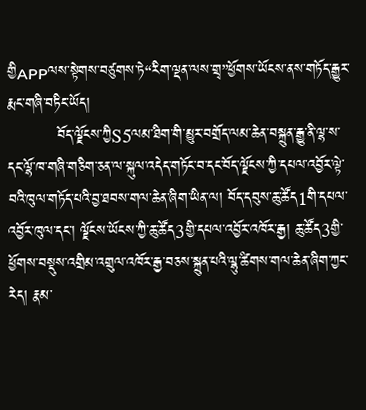གྱིAPPལས་སྟེགས་བཙུགས་ཏེ“རིག་ལྡན་ལས་གྲྭ”ཕྱོགས་ཡོངས་ནས་གཏོད་རྒྱུར་རྨང་གཞི་བཏིང་ཡོད།
          བོད་ལྗོངས་ཀྱིS5ལམ་ཐིག་གི་མྱུར་བགྲོད་ལམ་ཆེན་བསྐྲུན་རྒྱུ་ནི་ལྷ་ས་དང་ལྷོ་ཁ་གཞི་གཅིག་ཅན་ལ་སྐུལ་འདེད་གཏོང་བ་དང་བོད་ལྗོངས་ཀྱི་དཔལ་འབྱོར་ལྟེ་བའི་ཁུལ་གཏོད་པའི་བྱ་ཐབས་གལ་ཆེན་ཞིག་ཡིན་ལ། བོད་དབུས་ཆུ་ཚོད1གི་དཔལ་འབྱོར་ཁུལ་དང་། ལྗོངས་ཡོངས་ཀྱི་ཆུ་ཚོད3གྱི་དཔལ་འབྱོར་འཁོར་རྒྱ། ཆུ་ཚོད3གྱི་ཕྱོགས་བསྡུས་འགྲིམ་འགྲུལ་འཁོར་རྒྱ་བཅས་སྐྲུན་པའི་ལྷུ་ཚིགས་གལ་ཆེན་ཞིག་ཀྱང་རེད། རྣམ་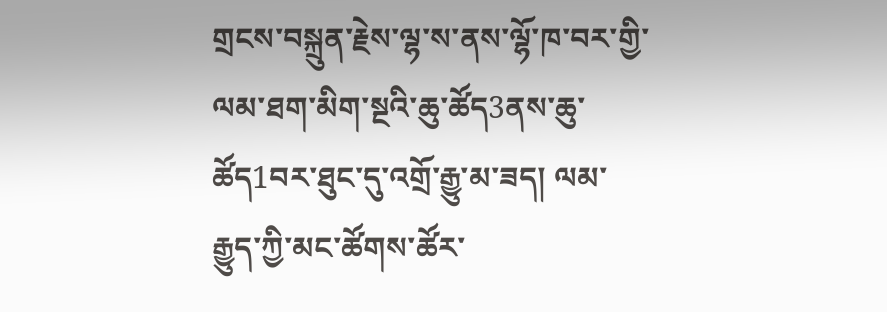གྲངས་བསྐྲུན་རྗེས་ལྷ་ས་ནས་ལྷོ་ཁ་བར་གྱི་ལམ་ཐག་མིག་སྔའི་ཆུ་ཚོད3ནས་ཆུ་ཚོད1བར་ཐུང་དུ་འགྲོ་རྒྱུ་མ་ཟད། ལམ་རྒྱུད་ཀྱི་མང་ཚོགས་ཚོར་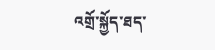འགྲོ་སྐྱོད་ཐད་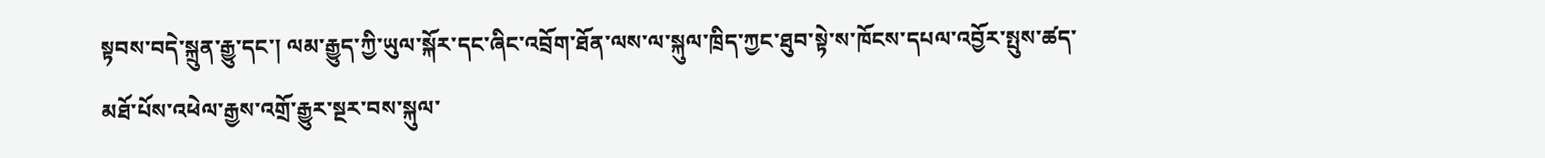སྟབས་བདེ་སྐྲུན་རྒྱུ་དང་། ལམ་རྒྱུད་ཀྱི་ཡུལ་སྐོར་དང་ཞིང་འབྲོག་ཐོན་ལས་ལ་སྐུལ་ཁྲིད་ཀྱང་ཐུབ་སྟེ་ས་ཁོངས་དཔལ་འབྱོར་སྤུས་ཚད་མཐོ་པོས་འཕེལ་རྒྱས་འགྲོ་རྒྱུར་སྔར་བས་སྐུལ་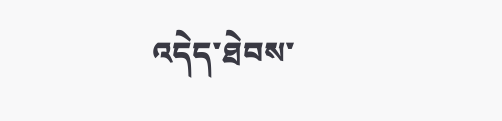འདེད་ཐེབས་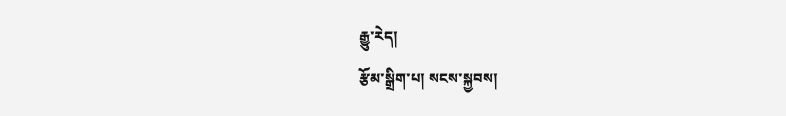རྒྱུ་རེད།
རྩོམ་སྒྲིག་པ། སངས་སྐྱབས།